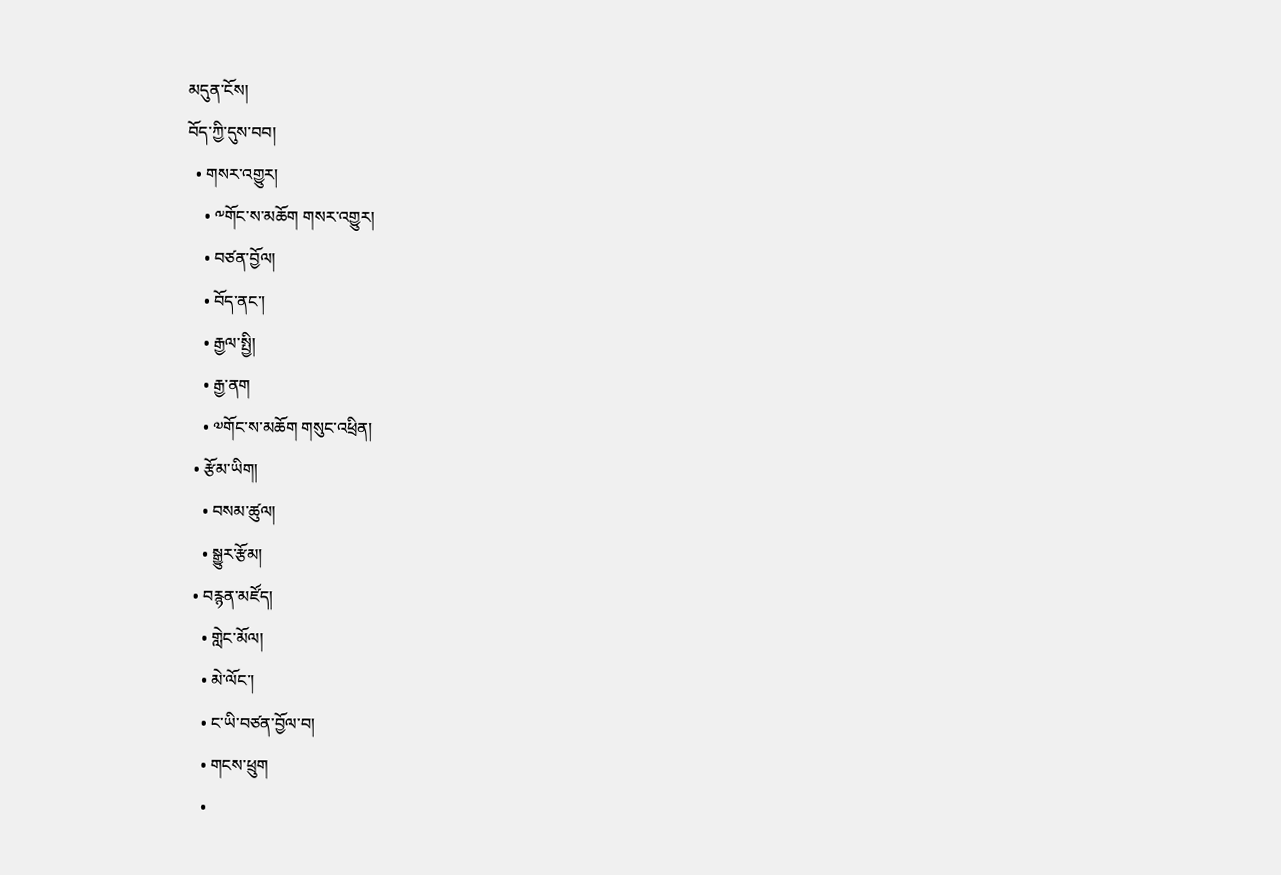མདུན་ངོས།
བོད་ཀྱི་དུས་བབ།
  • གསར་འགྱུར།
    • ༸གོང་ས་མཆོག གསར་འགྱུར།
    • བཙན་བྱོལ།
    • བོད་ནང་།
    • རྒྱལ་སྤྱི།
    • རྒྱ་ནག
    • ༧གོང་ས་མཆོག གསུང་འཕྲིན།
  • རྩོམ་ཡིག།
    • བསམ་ཚུལ།
    • སྒྱུར་རྩོམ།
  • བརྙན་མཛོད།
    • གླེང་མོལ།
    • མེ་ལོང་།
    • ང་ཡི་བཙན་བྱོལ་བ།
    • གངས་ཕྲུག
    •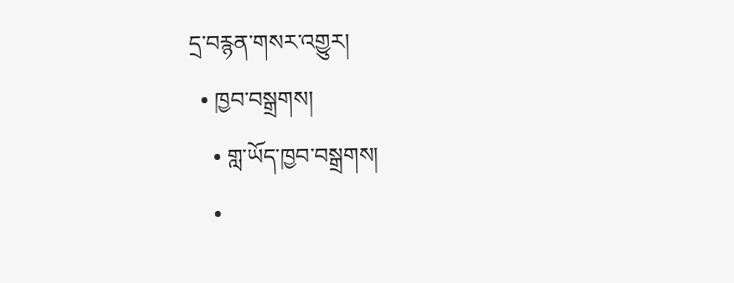དྲ་བརྙན་གསར་འགྱུར།
  • ཁྱབ་བསྒྲགས།
    • གླ་ཡོད་ཁྱབ་བསྒྲགས།
    •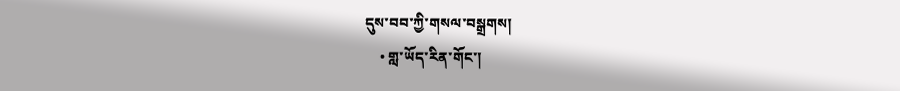དུས་བབ་ཀྱི་གསལ་བསྒྲགས།
    • གླ་ཡོད་རིན་གོང་།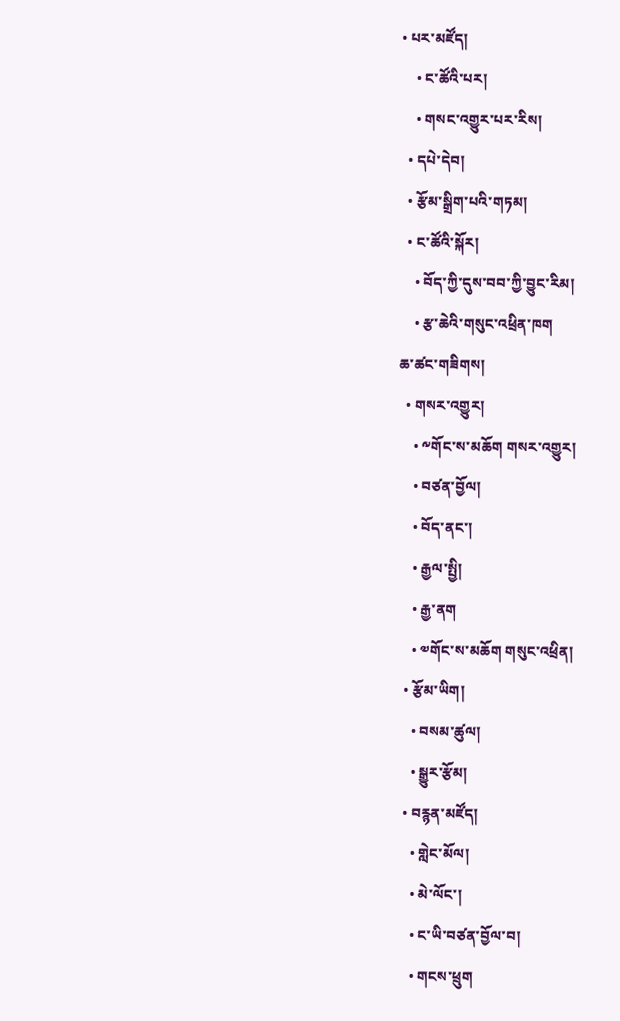• པར་མཛོད།
    • ང་ཚོའི་པར།
    • གསང་འགྱུར་པར་རིས།
  • དཔེ་དེབ།
  • རྩོམ་སྒྲིག་པའི་གཏམ།
  • ང་ཚོའི་སྐོར།
    • བོད་ཀྱི་དུས་བབ་ཀྱི་བྱུང་རིམ།
    • རྩ་ཆེའི་གསུང་འཕྲིན་ཁག
ཆ་ཚང་གཟིགས།
  • གསར་འགྱུར།
    • ༸གོང་ས་མཆོག གསར་འགྱུར།
    • བཙན་བྱོལ།
    • བོད་ནང་།
    • རྒྱལ་སྤྱི།
    • རྒྱ་ནག
    • ༧གོང་ས་མཆོག གསུང་འཕྲིན།
  • རྩོམ་ཡིག།
    • བསམ་ཚུལ།
    • སྒྱུར་རྩོམ།
  • བརྙན་མཛོད།
    • གླེང་མོལ།
    • མེ་ལོང་།
    • ང་ཡི་བཙན་བྱོལ་བ།
    • གངས་ཕྲུག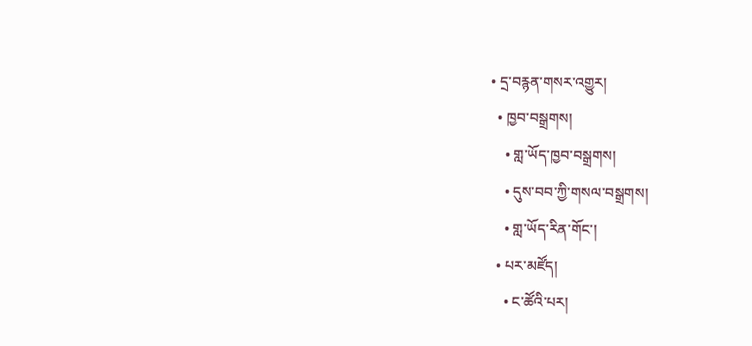• དྲ་བརྙན་གསར་འགྱུར།
  • ཁྱབ་བསྒྲགས།
    • གླ་ཡོད་ཁྱབ་བསྒྲགས།
    • དུས་བབ་ཀྱི་གསལ་བསྒྲགས།
    • གླ་ཡོད་རིན་གོང་།
  • པར་མཛོད།
    • ང་ཚོའི་པར།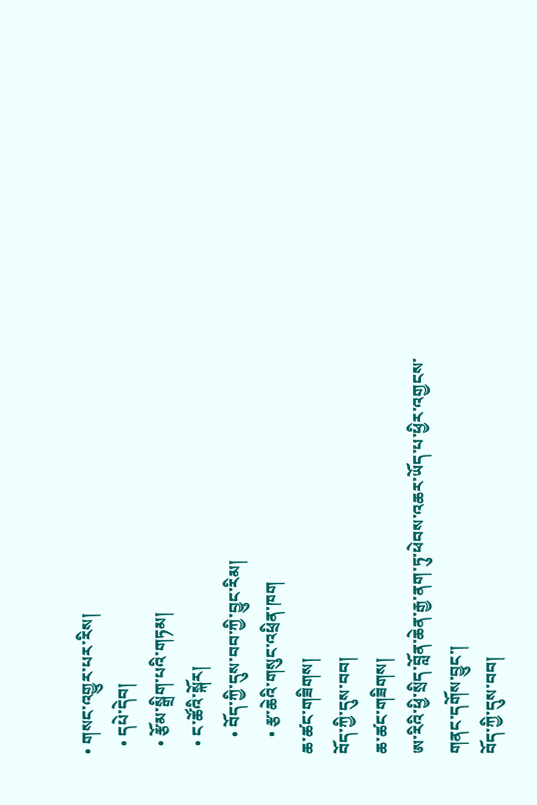• གསང་འགྱུར་པར་རིས།
  • དཔེ་དེབ།
  • རྩོམ་སྒྲིག་པའི་གཏམ།
  • ང་ཚོའི་སྐོར།
    • བོད་ཀྱི་དུས་བབ་ཀྱི་བྱུང་རིམ།
    • རྩ་ཆེའི་གསུང་འཕྲིན་ཁག
ཆ་ཚང་གཟིགས།
བོད་ཀྱི་དུས་བབ།
ཆ་ཚང་གཟིགས།
ཨ་རིའི་ཕྱི་སྲིད་བློན་ཆེན་རྒྱ་ནག་ཏུ་ཕེབས་འཆར་ཡོད་པ་ཕྱིར་འགྱངས་གནང་དགོས་བྱུང་།
བོད་ཀྱི་དུས་བབ།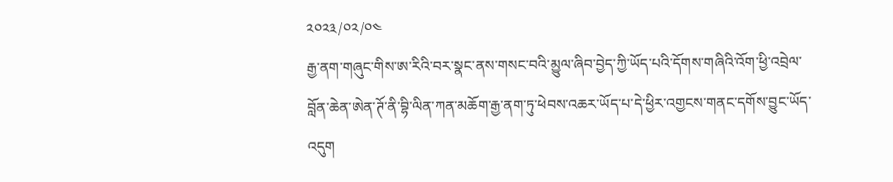༢༠༢༣/༠༢/༠༤
རྒྱ་ནག་གཞུང་གིས་ཨ་རིའི་བར་སྣང་ནས་གསང་བའི་མྱུལ་ཞིབ་བྱེད་ཀྱི་ཡོད་པའི་དོགས་གཞིའི་འོག་ཕྱི་འབྲེལ་བློན་ཆེན་ཨེན་ཊོ་ནི་བྷི་ལིན་ཀན་མཆོག་རྒྱ་ནག་ཏུ་ཕེབས་འཆར་ཡོད་པ་དེ་ཕྱིར་འགྱངས་གནང་དགོས་བྱུང་ཡོད་འདུག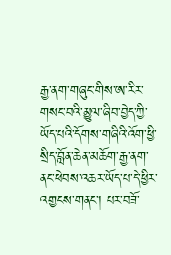རྒྱ་ནག་གཞུང་གིས་ཨ་རིར་གསང་བའི་མྱུལ་ཞིབ་བྱེད་ཀྱི་ཡོད་པའི་དོགས་གཞིའི་འོག་ཕྱི་སྲིད་བློན་ཆེན་མཆོག་རྒྱ་ནག་ནང་ཕེབས་འཆར་ཡོད་པ་དེ་ཕྱིར་འགྱངས་གནང་། པར་བཟོ་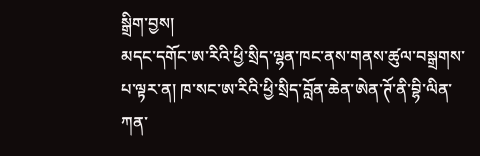སྒྲིག་བྱས།
མདང་དགོང་ཨ་རིའི་ཕྱི་སྲིད་ལྷན་ཁང་ནས་གནས་ཚུལ་བསྒྲགས་པ་ལྟར་ན། ཁ་སང་ཨ་རིའི་ཕྱི་སྲིད་བློན་ཆེན་ཨེན་ཊོ་ནི་བྷི་ལིན་ཀན་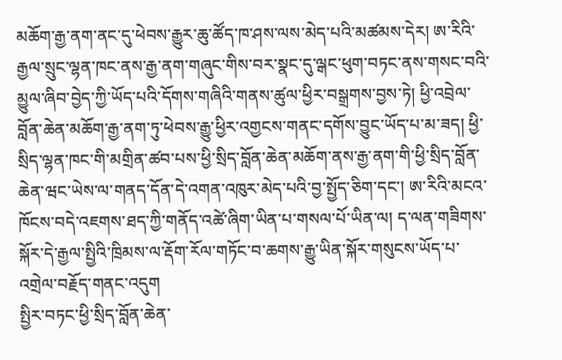མཆོག་རྒྱ་ནག་ནང་དུ་ཕེབས་རྒྱུར་ཆུ་ཚོད་ཁ་ཤས་ལས་མེད་པའི་མཚམས་དེར། ཨ་རིའི་རྒྱལ་སྲུང་ལྷན་ཁང་ནས་རྒྱ་ནག་གཞུང་གིས་བར་སྣང་དུ་ལྒང་ཕུག་བཏང་ནས་གསང་བའི་མྱུལ་ཞིབ་བྱེད་ཀྱི་ཡོད་པའི་དོགས་གཞིའི་གནས་ཚུལ་ཕྱིར་བསྒྲགས་བྱས་ཏེ། ཕྱི་འབྲེལ་བློན་ཆེན་མཆོག་རྒྱ་ནག་ཏུ་ཕེབས་རྒྱུ་ཕྱིར་འགྱངས་གནང་དགོས་བྱུང་ཡོད་པ་མ་ཟད། ཕྱི་སྲིད་ལྷན་ཁང་གི་མགྲིན་ཚབ་པས་ཕྱི་སྲིད་བློན་ཆེན་མཆོག་ནས་རྒྱ་ནག་གི་ཕྱི་སྲིད་བློན་ཆེན་ཝང་ཡེས་ལ་གནད་དོན་དེ་འགན་འཁུར་མེད་པའི་བྱ་སྤྱོད་ཅིག་དང་། ཨ་རིའི་མངའ་ཁོངས་བདེ་འཇགས་ཐད་ཀྱི་གནོད་འཚེ་ཞིག་ཡིན་པ་གསལ་པོ་ཡིན་ལ། ད་ལན་གཟིགས་སྐོར་དེ་རྒྱལ་སྤྱིའི་ཁྲིམས་ལ་རྡོག་རོལ་གཏོང་བ་ཆགས་རྒྱུ་ཡིན་སྐོར་གསུངས་ཡོད་པ་འགྲེལ་བརྗོད་གནང་འདུག
སྤྱིར་བཏང་ཕྱི་སྲིད་བློན་ཆེན་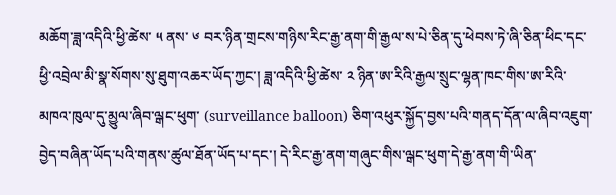མཆོག་ཟླ་འདིའི་ཕྱི་ཚེས་ ༥ ནས་ ༦ བར་ཉིན་གྲངས་གཉིས་རིང་རྒྱ་ནག་གི་རྒྱལ་ས་པེ་ཅིན་དུ་ཕེབས་ཏེ་ཞི་ཅིན་ཕིང་དང་ཕྱི་འབྲེལ་མི་སྣ་སོགས་སུ་ཐུག་འཆར་ཡོད་ཀྱང་། ཟླ་འདིའི་ཕྱི་ཚེས་ ༢ ཉིན་ཨ་རིའི་རྒྱལ་སྲུང་ལྷན་ཁང་གིས་ཨ་རིའི་མཁའ་ཁུལ་དུ་མྱུལ་ཞིབ་ལྒང་ཕུག་ (surveillance balloon) ཅིག་འཕུར་སྐྱོད་བྱས་པའི་གནད་དོན་ལ་ཞིབ་འཇུག་བྱེད་བཞིན་ཡོད་པའི་གནས་ཚུལ་ཐོན་ཡོད་པ་དང་། དེ་རིང་རྒྱ་ནག་གཞུང་གིས་ལྒང་ཕུག་དེ་རྒྱ་ནག་གི་ཡིན་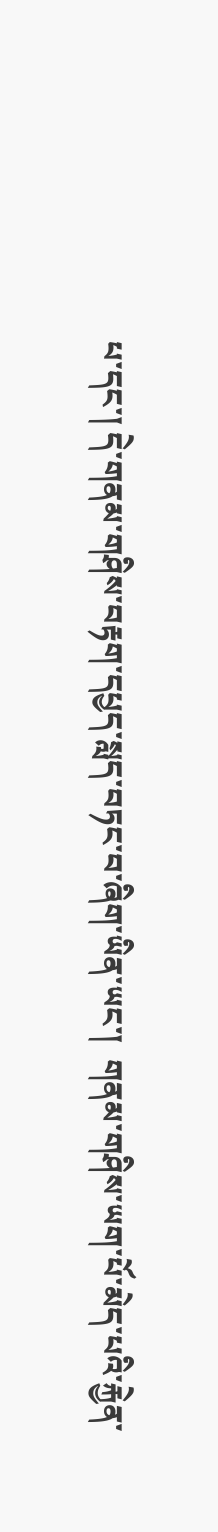པ་དང་། དེ་གནམ་གཤིས་བརྟག་དཔྱད་སླད་བཏང་བ་ཞིག་ཡིན་ཡང་།  གནམ་གཤིས་ཡག་པོ་མེད་པའི་རྐྱེན་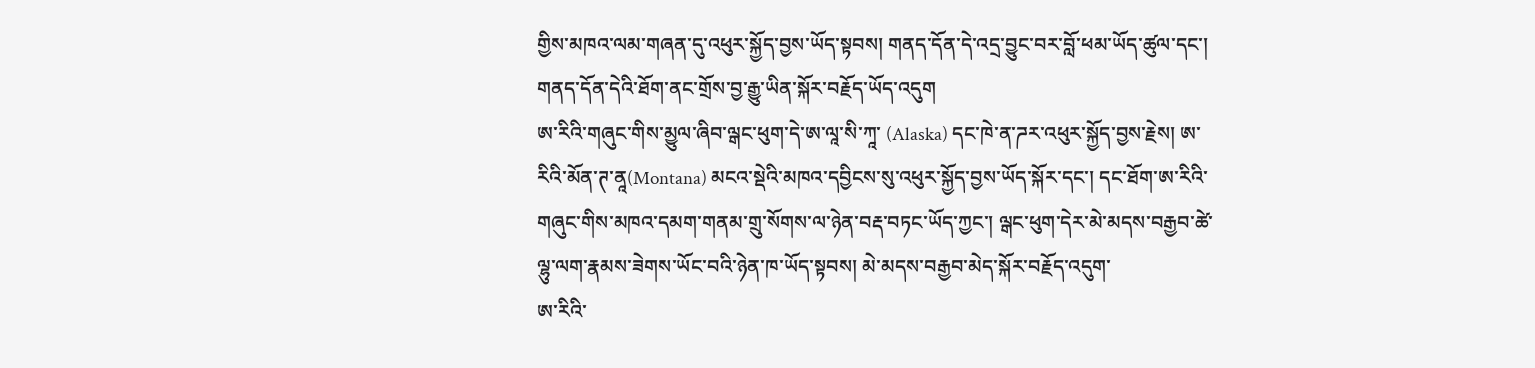གྱིས་མཁའ་ལམ་གཞན་དུ་འཕུར་སྐྱོད་བྱས་ཡོད་སྟབས། གནད་དོན་དེ་འདྲ་བྱུང་བར་བློ་ཕམ་ཡོད་ཚུལ་དང་། གནད་དོན་དེའི་ཐོག་ནང་གྲོས་བྱ་རྒྱུ་ཡིན་སྐོར་བརྗོད་ཡོད་འདུག
ཨ་རིའི་གཞུང་གིས་མྱུལ་ཞིབ་ལྒང་ཕུག་དེ་ཨ་ལཱ་སི་ཀཱ་ (Alaska) དང་ཁེ་ན་ཌར་འཕུར་སྐྱོད་བྱས་རྗེས། ཨ་རིའི་མོན་ཊ་ནཱ(Montana) མངའ་སྡེའི་མཁའ་དབྱིངས་སུ་འཕུར་སྐྱོད་བྱས་ཡོད་སྐོར་དང་། དང་ཐོག་ཨ་རིའི་གཞུང་གིས་མཁའ་དམག་གནམ་གྲུ་སོགས་ལ་ཉེན་བརྡ་བཏང་ཡོད་ཀྱང་། ལྒང་ཕུག་དེར་མེ་མདས་བརྒྱབ་ཚེ་ལྷུ་ལག་རྣམས་ཟེགས་ཡོང་བའི་ཉེན་ཁ་ཡོད་སྟབས། མེ་མདས་བརྒྱབ་མེད་སྐོར་བརྗོད་འདུག་
ཨ་རིའི་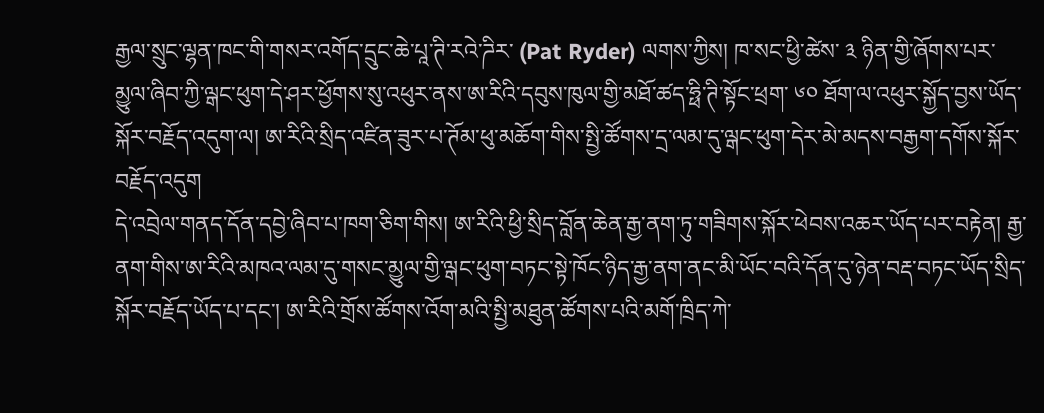རྒྱལ་སྲུང་ལྷན་ཁང་གི་གསར་འགོད་དྲུང་ཆེ་པཱ་ཊི་རའེ་ཌིར་ (Pat Ryder) ལགས་ཀྱིས། ཁ་སང་ཕྱི་ཚེས་ ༣ ཉིན་གྱི་ཞོགས་པར་མྱུལ་ཞིབ་ཀྱི་ལྒང་ཕུག་དེ་ཤར་ཕྱོགས་སུ་འཕུར་ནས་ཨ་རིའི་དབུས་ཁུལ་གྱི་མཐོ་ཚད་ཧྥི་ཊི་སྟོང་ཕྲག་ ༦༠ ཐོག་ལ་འཕུར་སྐྱོད་བྱས་ཡོད་སྐོར་བརྗོད་འདུག་ལ། ཨ་རིའི་སྲིད་འཛིན་ཟུར་པ་ཊོམ་ཕུ་མཆོག་གིས་སྤྱི་ཚོགས་དྲ་ལམ་དུ་ལྒང་ཕུག་དེར་མེ་མདས་བརྒྱག་དགོས་སྐོར་བརྗོད་འདུག
དེ་འབྲེལ་གནད་དོན་དབྱེ་ཞིབ་པ་ཁག་ཅིག་གིས། ཨ་རིའི་ཕྱི་སྲིད་བློན་ཆེན་རྒྱ་ནག་ཏུ་གཟིགས་སྐོར་ཕེབས་འཆར་ཡོད་པར་བརྟེན། རྒྱ་ནག་གིས་ཨ་རིའི་མཁའ་ལམ་དུ་གསང་མྱུལ་གྱི་ལྒང་ཕུག་བཏང་སྟེ་ཁོང་ཉིད་རྒྱ་ནག་ནང་མི་ཡོང་བའི་དོན་དུ་ཉེན་བརྡ་བཏང་ཡོད་སྲིད་སྐོར་བརྗོད་ཡོད་པ་དང་། ཨ་རིའི་གྲོས་ཚོགས་འོག་མའི་སྤྱི་མཐུན་ཚོགས་པའི་མགོ་ཁྲིད་ཀེ་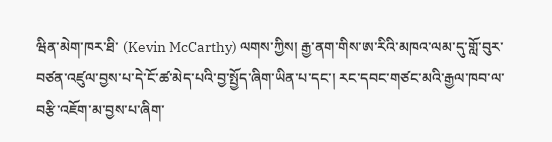ཝིན་མེག་ཁར་ཐི་ (Kevin McCarthy) ལགས་ཀྱིས། རྒྱ་ནག་གིས་ཨ་རིའི་མཁའ་ལམ་དུ་གློ་བུར་བཙན་འཛུལ་བྱས་པ་དེ་ངོ་ཚ་མེད་པའི་བྱ་སྤྱོད་ཞིག་ཡིན་པ་དང་། རང་དབང་གཙང་མའི་རྒྱལ་ཁབ་ལ་བརྩི་འཇོག་མ་བྱས་པ་ཞིག་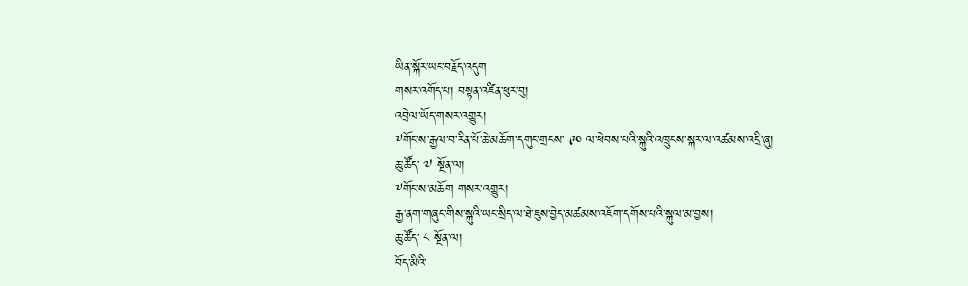ཡིན་སྐོར་ཡང་བརྗོད་འདུག
གསར་འགོད་པ། བསྟན་འཛིན་ཕུར་བུ།
འབྲེལ་ཡོད་གསར་འགྱུར།
༸གོང་ས་རྒྱལ་བ་རིན་པོ་ཆེ་མཆོག་དགུང་གྲངས་ ༩༠ ལ་ཕེབས་པའི་སྐུའི་འཁྲུངས་སྐར་ལ་འཚམས་འདྲི་ཞུ།
ཆུ་ཚོད་ ༧ སྔོན་ལ།
༸གོང་ས་མཆོག གསར་འགྱུར།
རྒྱ་ནག་གཞུང་གིས་སྐུའི་ཡང་སྲིད་ལ་ཐེ་ཇུས་བྱེད་མཚམས་འཇོག་དགོས་པའི་སྐུལ་མ་བྱས།
ཆུ་ཚོད་ ༨ སྔོན་ལ།
བོད་མིའི་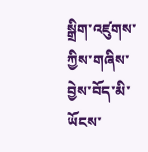སྒྲིག་འཛུགས་ཀྱིས་གཞིས་བྱེས་བོད་མི་ཡོངས་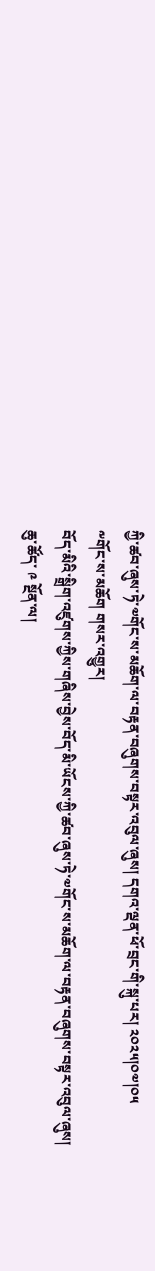ཀྱི་ཚབ་ཞུས་ཏེ་༧གོང་ས་མཆོག་ལ་བརྟན་བཞུགས་བསྟར་འབུལ་ཞུས། དགའ་ལྡན་ཕོ་བྲང་གི་སྐུ་པར། ༢༠༢༥།༠༧།༠༥
༸གོང་ས་མཆོག གསར་འགྱུར།
བོད་མིའི་སྒྲིག་འཛུགས་ཀྱིས་གཞིས་བྱེས་བོད་མི་ཡོངས་ཀྱི་ཚབ་ཞུས་ཏེ་༧གོང་ས་མཆོག་ལ་བརྟན་བཞུགས་བསྟར་འབུལ་ཞུས།
ཆུ་ཚོད་ ༩ སྔོན་ལ།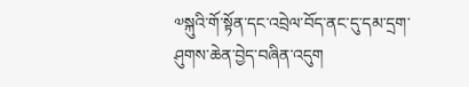༧སྐུའི་གོ་སྟོན་དང་འབྲེལ་བོད་ནང་དུ་དམ་དྲག་ཤུགས་ཆེན་བྱེད་བཞིན་འདུག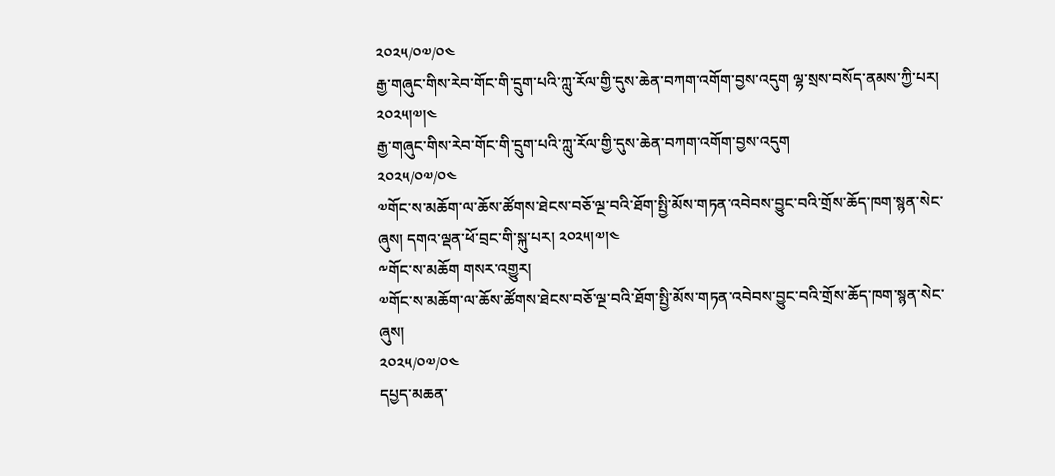༢༠༢༥/༠༧/༠༤
རྒྱ་གཞུང་གིས་རེབ་གོང་གི་དྲུག་པའི་ཀླུ་རོལ་གྱི་དུས་ཆེན་བཀག་འགོག་བྱས་འདུག ལྷ་སྲས་བསོད་ནམས་ཀྱི་པར། ༢༠༢༥།༧།༤
རྒྱ་གཞུང་གིས་རེབ་གོང་གི་དྲུག་པའི་ཀླུ་རོལ་གྱི་དུས་ཆེན་བཀག་འགོག་བྱས་འདུག
༢༠༢༥/༠༧/༠༤
༧གོང་ས་མཆོག་ལ་ཆོས་ཚོགས་ཐེངས་བཅོ་ལྔ་བའི་ཐོག་སྤྱི་མོས་གཏན་འབེབས་བྱུང་བའི་གྲོས་ཆོད་ཁག་སྙན་སེང་ཞུས། དགའ་ལྡན་ཕོ་བྲང་གི་སྐུ་པར། ༢༠༢༥།༧།༤
༸གོང་ས་མཆོག གསར་འགྱུར།
༧གོང་ས་མཆོག་ལ་ཆོས་ཚོགས་ཐེངས་བཅོ་ལྔ་བའི་ཐོག་སྤྱི་མོས་གཏན་འབེབས་བྱུང་བའི་གྲོས་ཆོད་ཁག་སྙན་སེང་ཞུས།
༢༠༢༥/༠༧/༠༤
དཔྱད་མཆན་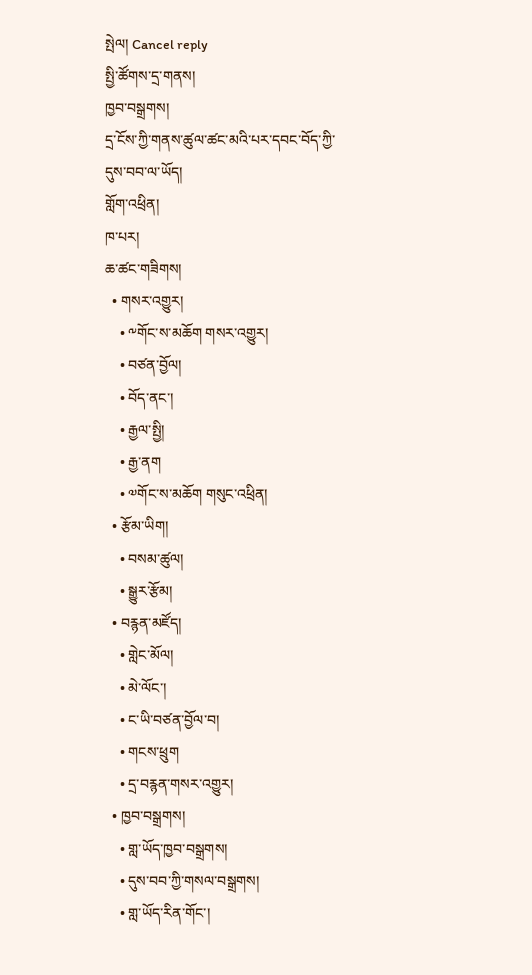སྤེལ། Cancel reply
སྤྱི་ཚོགས་དྲ་གནས།
ཁྱབ་བསྒྲགས།
དྲ་ངོས་ཀྱི་གནས་ཚུལ་ཚང་མའི་པར་དབང་བོད་ཀྱི་དུས་བབ་ལ་ཡོད།
གློག་འཕྲིན།
ཁ་པར།
ཆ་ཚང་གཟིགས།
  • གསར་འགྱུར།
    • ༸གོང་ས་མཆོག གསར་འགྱུར།
    • བཙན་བྱོལ།
    • བོད་ནང་།
    • རྒྱལ་སྤྱི།
    • རྒྱ་ནག
    • ༧གོང་ས་མཆོག གསུང་འཕྲིན།
  • རྩོམ་ཡིག།
    • བསམ་ཚུལ།
    • སྒྱུར་རྩོམ།
  • བརྙན་མཛོད།
    • གླེང་མོལ།
    • མེ་ལོང་།
    • ང་ཡི་བཙན་བྱོལ་བ།
    • གངས་ཕྲུག
    • དྲ་བརྙན་གསར་འགྱུར།
  • ཁྱབ་བསྒྲགས།
    • གླ་ཡོད་ཁྱབ་བསྒྲགས།
    • དུས་བབ་ཀྱི་གསལ་བསྒྲགས།
    • གླ་ཡོད་རིན་གོང་།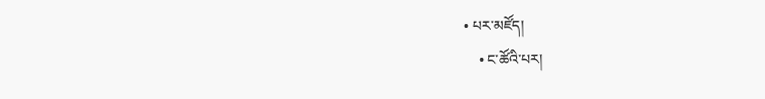• པར་མཛོད།
    • ང་ཚོའི་པར།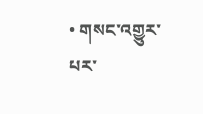• གསང་འགྱུར་པར་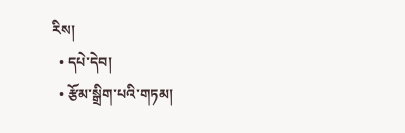རིས།
  • དཔེ་དེབ།
  • རྩོམ་སྒྲིག་པའི་གཏམ།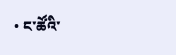• ང་ཚོའི་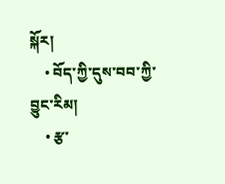སྐོར།
    • བོད་ཀྱི་དུས་བབ་ཀྱི་བྱུང་རིམ།
    • རྩ་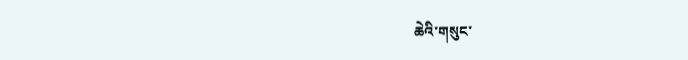ཆེའི་གསུང་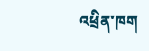འཕྲིན་ཁག